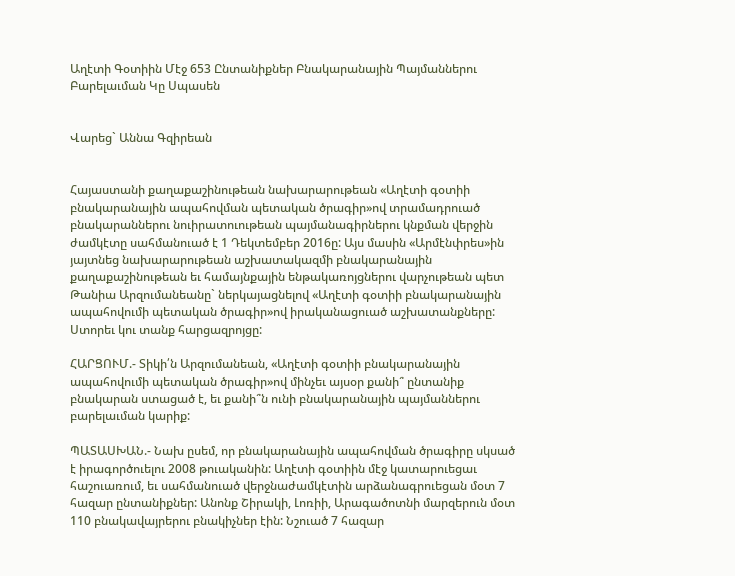Աղէտի Գօտիին Մէջ 653 Ընտանիքներ Բնակարանային Պայմաններու Բարելաւման Կը Սպասեն


Վարեց` Աննա Գզիրեան


Հայաստանի քաղաքաշինութեան նախարարութեան «Աղէտի գօտիի բնակարանային ապահովման պետական ծրագիր»ով տրամադրուած բնակարաններու նուիրատուութեան պայմանագիրներու կնքման վերջին ժամկէտը սահմանուած է 1 Դեկտեմբեր 2016ը: Այս մասին «Արմէնփրես»ին յայտնեց նախարարութեան աշխատակազմի բնակարանային քաղաքաշինութեան եւ համայնքային ենթակառոյցներու վարչութեան պետ Թանիա Արզումանեանը` ներկայացնելով «Աղէտի գօտիի բնակարանային ապահովումի պետական ծրագիր»ով իրականացուած աշխատանքները: Ստորեւ կու տանք հարցազրոյցը:

ՀԱՐՑՈՒՄ.- Տիկի՛ն Արզումանեան, «Աղէտի գօտիի բնակարանային ապահովումի պետական ծրագիր»ով մինչեւ այսօր քանի՞ ընտանիք բնակարան ստացած է, եւ քանի՞ն ունի բնակարանային պայմաններու բարելաւման կարիք:

ՊԱՏԱՍԽԱՆ.- Նախ ըսեմ, որ բնակարանային ապահովման ծրագիրը սկսած է իրագործուելու 2008 թուականին: Աղէտի գօտիին մէջ կատարուեցաւ հաշուառում, եւ սահմանուած վերջնաժամկէտին արձանագրուեցան մօտ 7 հազար ընտանիքներ: Անոնք Շիրակի, Լոռիի, Արագածոտնի մարզերուն մօտ 110 բնակավայրերու բնակիչներ էին: Նշուած 7 հազար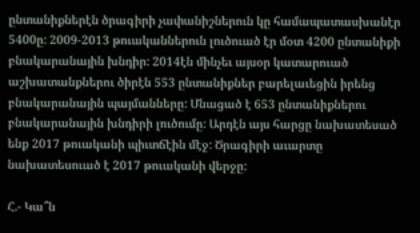ընտանիքներէն ծրագիրի չափանիշներուն կը համապատասխանէր 5400ը: 2009-2013 թուականներուն լուծուած էր մօտ 4200 ընտանիքի բնակարանային խնդիր: 2014էն մինչեւ այսօր կատարուած աշխատանքներու ծիրէն 553 ընտանիքներ բարելաւեցին իրենց բնակարանային պայմանները: Մնացած է 653 ընտանիքներու բնակարանային խնդիրի լուծումը: Արդէն այս հարցը նախատեսած ենք 2017 թուականի պիւտճէին մէջ: Ծրագիրի աւարտը նախատեսուած է 2017 թուականի վերջը:

Հ.- Կա՞ն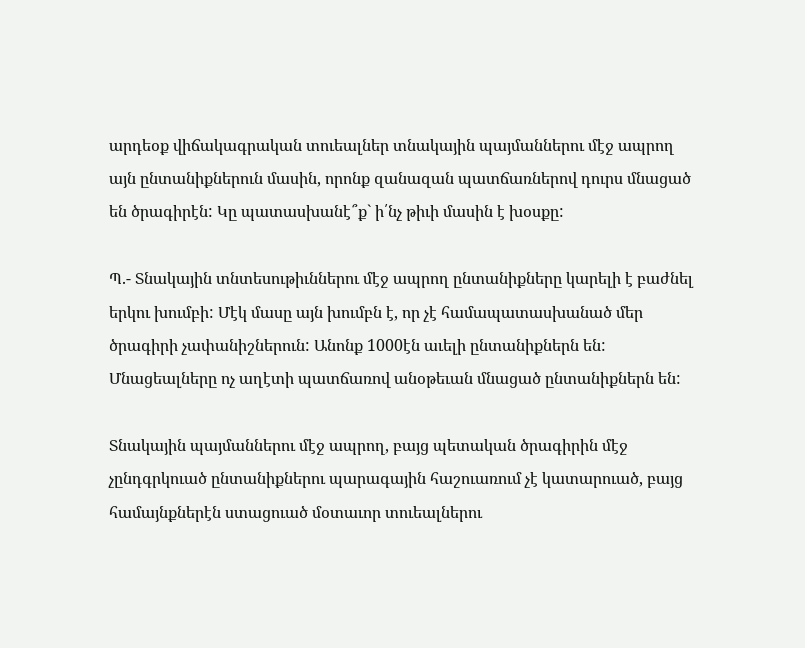արդեօք վիճակագրական տուեալներ տնակային պայմաններու մէջ ապրող այն ընտանիքներուն մասին, որոնք զանազան պատճառներով դուրս մնացած են ծրագիրէն: Կը պատասխանէ՞ք` ի՛նչ թիւի մասին է խօսքը:

Պ.- Տնակային տնտեսութիւններու մէջ ապրող ընտանիքները կարելի է բաժնել երկու խումբի: Մէկ մասը այն խումբն է, որ չէ համապատասխանած մեր ծրագիրի չափանիշներուն: Անոնք 1000էն աւելի ընտանիքներն են: Մնացեալները ոչ աղէտի պատճառով անօթեւան մնացած ընտանիքներն են:

Տնակային պայմաններու մէջ ապրող, բայց պետական ծրագիրին մէջ չընդգրկուած ընտանիքներու պարագային հաշուառում չէ կատարուած, բայց համայնքներէն ստացուած մօտաւոր տուեալներու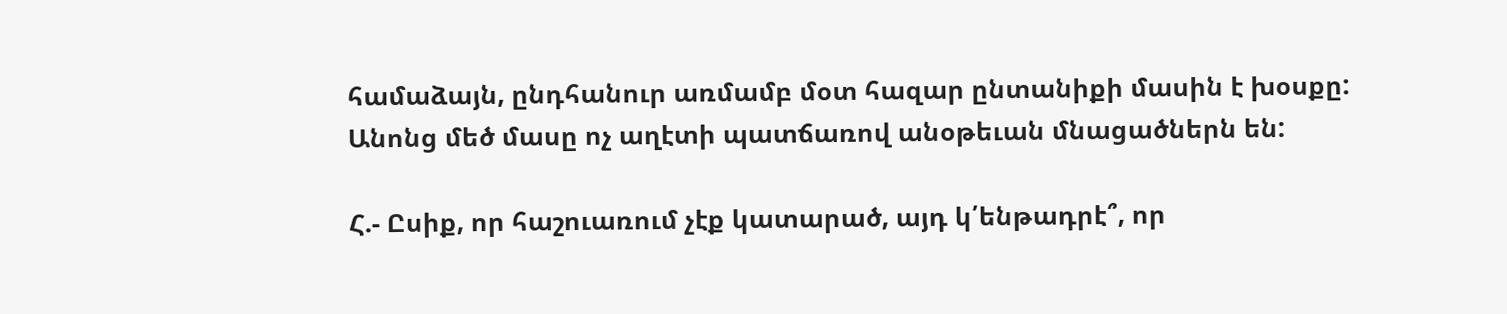համաձայն, ընդհանուր առմամբ մօտ հազար ընտանիքի մասին է խօսքը: Անոնց մեծ մասը ոչ աղէտի պատճառով անօթեւան մնացածներն են:

Հ.- Ըսիք, որ հաշուառում չէք կատարած, այդ կ՛ենթադրէ՞, որ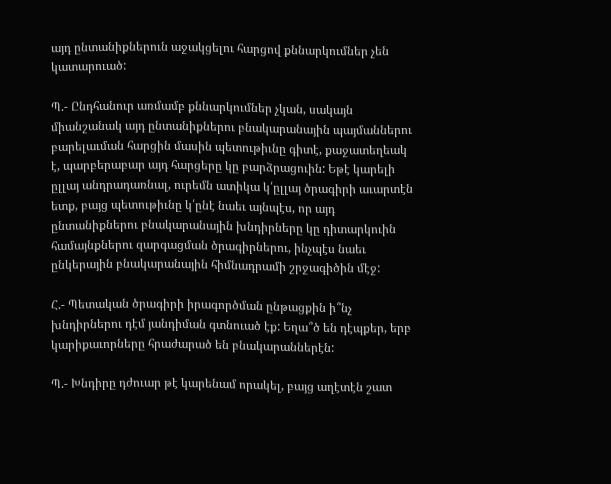այդ ընտանիքներուն աջակցելու հարցով քննարկումներ չեն կատարուած:

Պ.- Ընդհանուր առմամբ քննարկումներ չկան, սակայն միանշանակ այդ ընտանիքներու բնակարանային պայմաններու բարելաւման հարցին մասին պետութիւնը գիտէ, քաջատեղեակ է, պարբերաբար այդ հարցերը կը բարձրացուին: Եթէ կարելի ըլլայ անդրադառնալ, ուրեմն ատիկա կ՛ըլլայ ծրագիրի աւարտէն ետք, բայց պետութիւնը կ՛ընէ նաեւ այնպէս, որ այդ ընտանիքներու բնակարանային խնդիրները կը դիտարկուին համայնքներու զարգացման ծրագիրներու, ինչպէս նաեւ ընկերային բնակարանային հիմնադրամի շրջագիծին մէջ:

Հ.- Պետական ծրագիրի իրագործման ընթացքին ի՞նչ խնդիրներու դէմ յանդիման գտնուած էք: Եղա՞ծ են դէպքեր, երբ կարիքաւորները հրաժարած են բնակարաններէն:

Պ.- Խնդիրը դժուար թէ կարենամ որակել, բայց աղէտէն շատ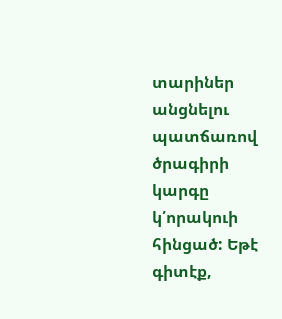տարիներ անցնելու պատճառով ծրագիրի կարգը կ՛որակուի հինցած: Եթէ գիտէք,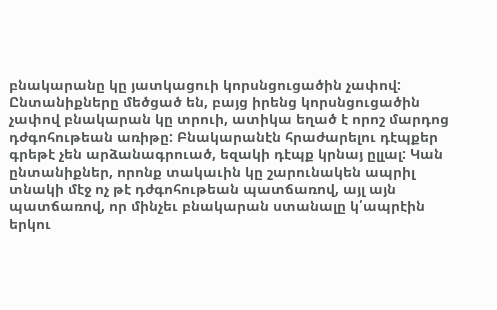բնակարանը կը յատկացուի կորսնցուցածին չափով: Ընտանիքները մեծցած են, բայց իրենց կորսնցուցածին չափով բնակարան կը տրուի, ատիկա եղած է որոշ մարդոց դժգոհութեան առիթը: Բնակարանէն հրաժարելու դէպքեր գրեթէ չեն արձանագրուած, եզակի դէպք կրնայ ըլլալ: Կան ընտանիքներ, որոնք տակաւին կը շարունակեն ապրիլ տնակի մէջ ոչ թէ դժգոհութեան պատճառով, այլ այն պատճառով, որ մինչեւ բնակարան ստանալը կ՛ապրէին երկու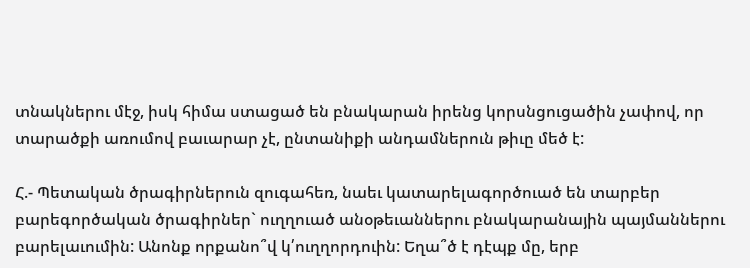տնակներու մէջ, իսկ հիմա ստացած են բնակարան իրենց կորսնցուցածին չափով, որ տարածքի առումով բաւարար չէ, ընտանիքի անդամներուն թիւը մեծ է:

Հ.- Պետական ծրագիրներուն զուգահեռ, նաեւ կատարելագործուած են տարբեր բարեգործական ծրագիրներ` ուղղուած անօթեւաններու բնակարանային պայմաններու բարելաւումին: Անոնք որքանո՞վ կ՛ուղղորդուին: Եղա՞ծ է դէպք մը, երբ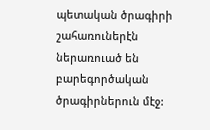պետական ծրագիրի շահառուներէն ներառուած են բարեգործական ծրագիրներուն մէջ: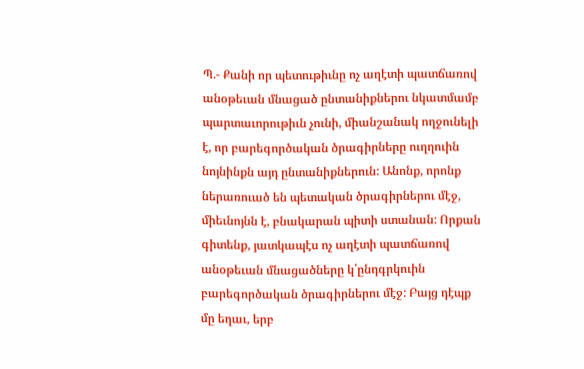Պ.- Քանի որ պետութիւնը ոչ աղէտի պատճառով անօթեւան մնացած ընտանիքներու նկատմամբ պարտաւորութիւն չունի, միանշանակ ողջունելի է, որ բարեգործական ծրագիրները ուղղուին նոյնինքն այդ ընտանիքներուն: Անոնք, որոնք ներառուած են պետական ծրագիրներու մէջ, միեւնոյնն է, բնակարան պիտի ստանան: Որքան գիտենք, յատկապէս ոչ աղէտի պատճառով անօթեւան մնացածները կ՛ընդգրկուին բարեգործական ծրագիրներու մէջ: Բայց դէպք մը եղաւ, երբ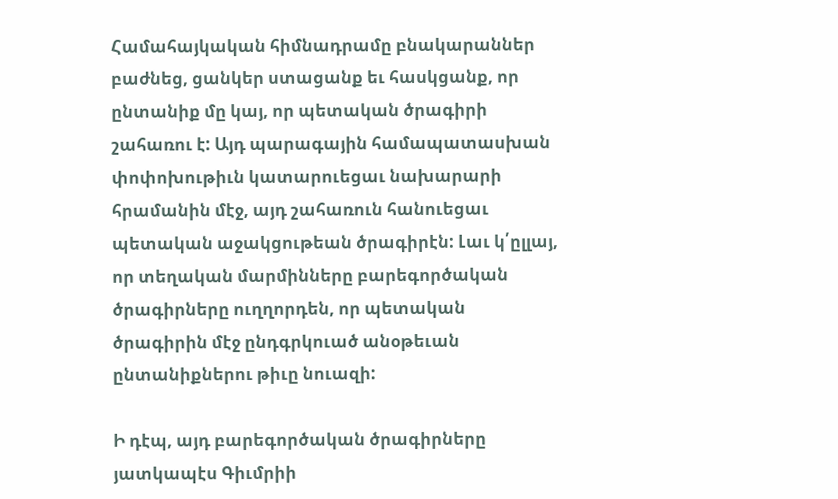Համահայկական հիմնադրամը բնակարաններ բաժնեց, ցանկեր ստացանք եւ հասկցանք, որ ընտանիք մը կայ, որ պետական ծրագիրի շահառու է: Այդ պարագային համապատասխան փոփոխութիւն կատարուեցաւ նախարարի հրամանին մէջ, այդ շահառուն հանուեցաւ պետական աջակցութեան ծրագիրէն: Լաւ կ՛ըլլայ, որ տեղական մարմինները բարեգործական ծրագիրները ուղղորդեն, որ պետական ծրագիրին մէջ ընդգրկուած անօթեւան ընտանիքներու թիւը նուազի:

Ի դէպ, այդ բարեգործական ծրագիրները յատկապէս Գիւմրիի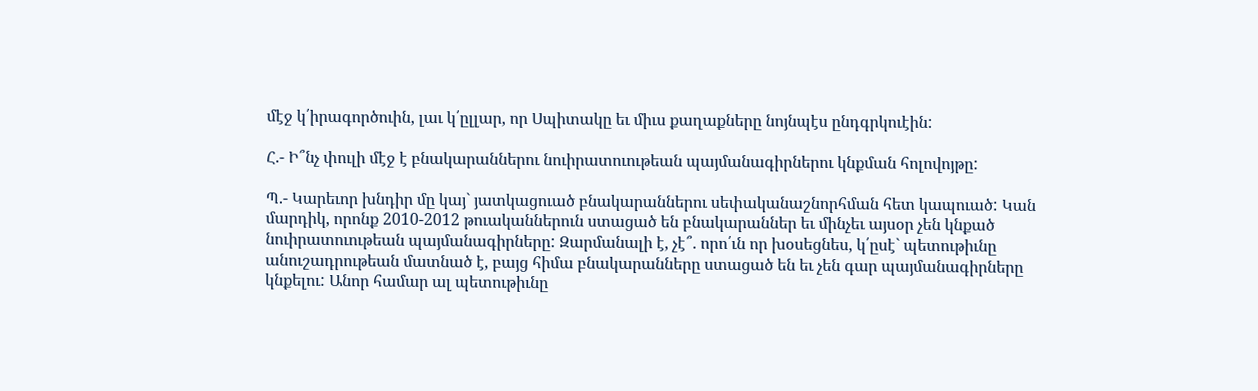մէջ կ՛իրագործուին, լաւ կ՛ըլլար, որ Սպիտակը եւ միւս քաղաքները նոյնպէս ընդգրկուէին:

Հ.- Ի՞նչ փուլի մէջ է բնակարաններու նուիրատուութեան պայմանագիրներու կնքման հոլովոյթը:

Պ.- Կարեւոր խնդիր մը կայ` յատկացուած բնակարաններու սեփականաշնորհման հետ կապուած: Կան մարդիկ, որոնք 2010-2012 թուականներուն ստացած են բնակարաններ եւ մինչեւ այսօր չեն կնքած նուիրատուութեան պայմանագիրները: Զարմանալի է, չէ՞. որո՛ւն որ խօսեցնես, կ՛ըսէ` պետութիւնը անուշադրութեան մատնած է, բայց հիմա բնակարանները ստացած են եւ չեն գար պայմանագիրները կնքելու: Անոր համար ալ պետութիւնը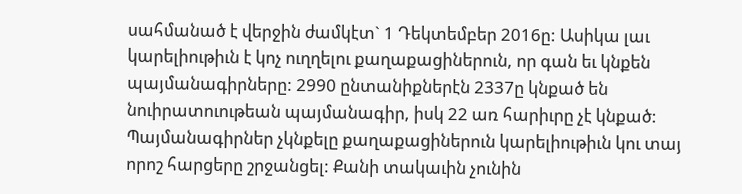սահմանած է վերջին ժամկէտ` 1 Դեկտեմբեր 2016ը: Ասիկա լաւ կարելիութիւն է կոչ ուղղելու քաղաքացիներուն, որ գան եւ կնքեն պայմանագիրները: 2990 ընտանիքներէն 2337ը կնքած են նուիրատուութեան պայմանագիր, իսկ 22 առ հարիւրը չէ կնքած: Պայմանագիրներ չկնքելը քաղաքացիներուն կարելիութիւն կու տայ որոշ հարցերը շրջանցել: Քանի տակաւին չունին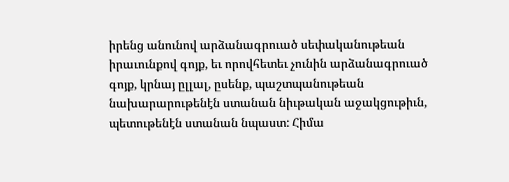իրենց անունով արձանագրուած սեփականութեան իրաւունքով գոյք, եւ որովհետեւ չունին արձանագրուած գոյք, կրնայ ըլլալ, ըսենք, պաշտպանութեան նախարարութենէն ստանան նիւթական աջակցութիւն, պետութենէն ստանան նպաստ: Հիմա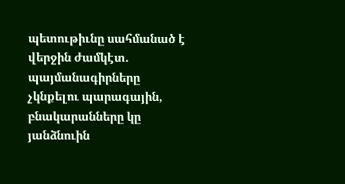պետութիւնը սահմանած է վերջին ժամկէտ. պայմանագիրները չկնքելու պարագային, բնակարանները կը յանձնուին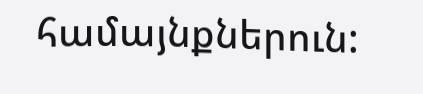համայնքներուն: